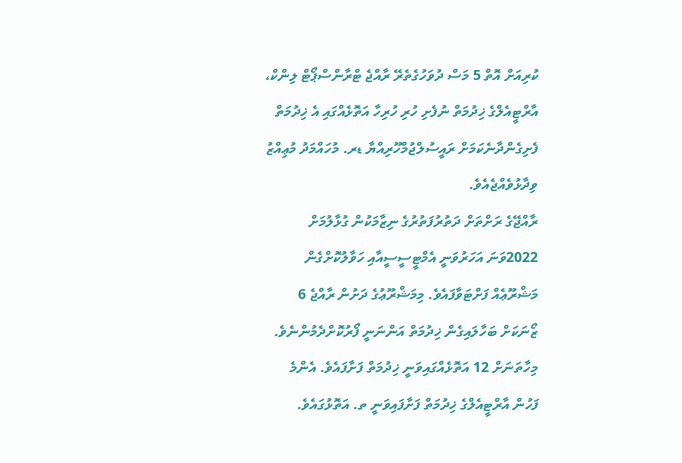ކުރިއަށް އޮތް 5 މަސް ދުވަހުގެތެރޭ ރާއްޖެ ޓްރާންސްޕޯޓް ލިންކް، އާރްޓީއެލްގެ ޚިދުމަތް ނުފެށި ހުރި ހުރިހާ އަތޮޅެއްގައި އެ ޚިދުމަތް ފެށިގެންދާނެކަމަށް ރައީސުލްޖުމްހޫރިއްޔާ ޑރ. މުހައްމަދު މުޢިއްޒު ވިދާޅުވެއްޖެއެވެ.
ރާއްޖޭގެ ރަށްތަށް ދަތުރުފަތުރުގެ ނިޒާމަކުން ގުޅާލުމަށް 2022ވަނަ އަހަރުވަނީ އެމްޓީސީސީއާއި ހަވާލުކޮށްގެން މަޝްރޫޢެއް ފަށްޓަވާފައެވެ. މިމަޝްރޫޢުގެ ދަށުން ރާއްޖެ 6 ޒޯނަކަށް ބަހާލައިގެން ޚިދުމަތް އަންނަނީ ފޯރުކޮށްދެމުންނެވެ. މިހާތަނަށް 12 އަތޮޅެއްގައިވަނީ ޚިދުމަތް ފަށާފައެވެ. އެންމެ ފަހުން އާރްޓީއެލްގެ ޚިދުމަތް ފަށާފައިވަނީ ތ. އަތޮޅުގައެވެ.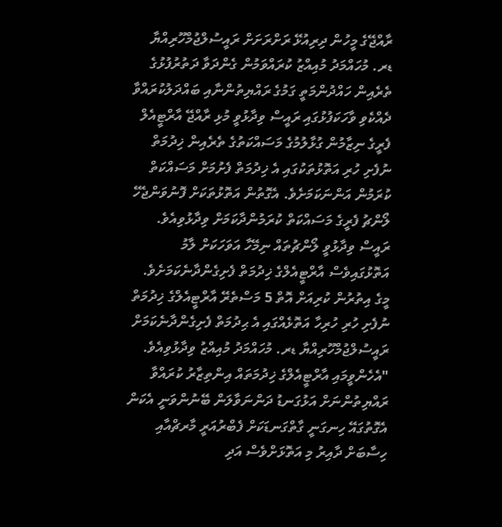ރާއްޖޭގެ މީހުން ދިރިއުޅޭ ރަށްރަށަށް ރައީސުލްޖުމްހޫރިއްޔާ ޑރ. މުހައްމަދު މުއިއްޒު ކުރައްވަމުން ގެންދަވާ ދަތުރުފުޅުގެ ތެރެއިން ހައްދުންމަތީ ގަމުގެ ރައްޔިތުންނާއި ބައްދަލުކުރައްވާ ދެއްކެވި ވާހަކަފުޅުގައި ރައީސް ވިދާޅުވީ މުޅި ރާއްޖޭ އާރްޓީއެލް ފެރީގެ ނިޒާމުން ގުޅާލުމުގެ މަސައްކަތުގެ ތެރެއިން ޚިދުމަތް ނުފެށި ހުރި އަތޮޅުތަކުގައި އެ ޚިދުމަތް ފެށުމަށް މަސައްކަތް ކުރަމުން އަންނަކަމަށެވެ. އެގޮތުން އަތޮޅުތަކަށް ފޮނުވަންޖެހޭ ލޯންޗު ފެރީގެ މަސައްކަތް ކުރަމުންދާކަމަށް ވިދާޅުވިއެވެ.
ރައީސް ވިދާޅުވީ ލޯންޗުތައް ނިމޭހާ އަވަހަކަށް ލާމު އަތޮޅުގައިވެސް އާރްޓީއެލްގެ ޚިދުމަތް ފެށިގެންދާނެކަމަށެވެ. މީގެ އިތުރުން ކުރިއަށް އޮތް 5 މަސްތެރޭ އާރްޓީއެލްގެ ޚިދުމަތް ނުފެށި ހުރި ހުރިހާ އަތޮޅެއްގައި އެ ޙިދުމަތް ފެށިގެންދާނެކަމަށް ރައީސުލްޖުމްހޫރިއްޔާ ޑރ. މުހައްމަދު މުއިއްޒު ވިދާޅުވިއެވެ.
"އެހެންވީމައި އާރްޓީއެލްގެ ޚިދުމަތައް އިންތިޒާރު ކުރައްވާ ރައްޔިތުންނަށް އަޅުގަނޑު ދަންނަވާލަން ބޭނުންވަނީ އެކަން އެގޮތުގައޭ ހިނގަނީ ގާތްގަނޑަކަށް ފެބްރުއަރީ މާރޗްއާއި ހިސާބަށް ދާއިރު މި އަތޮޅަށްވެސް އަދި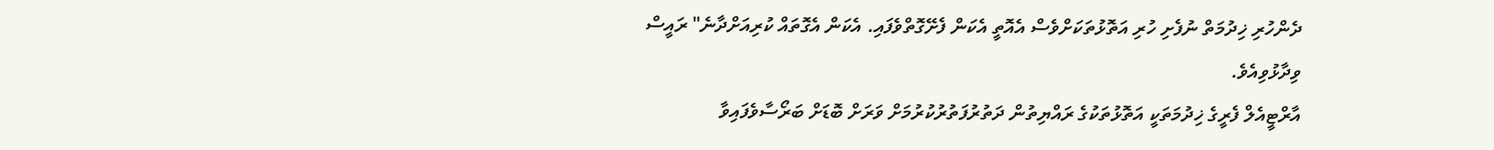ދެންހުރި ޚިދުމަތް ނުފެށި ހުރި އަތޮޅުތަކަށްވެސް އެއޮތީ އެކަން ފެށޭގޮތްވެފައި. އެކަން އެގޮތައް ކުރިއަށްދާނެ" ރައީސް ވިދާޅުވިއެވެ.
އާރްޓީއެލް ފެރީގެ ޚިދުމަތަކީ އަތޮޅުތަކުގެ ރައްޔިތުން ދަތުރުފަތުރުކުރުމަށް ވަރަށް ބޮޑަށް ބަރޯސާވެފައިވާ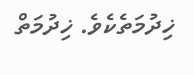ޚިދުމަތެކެވެ. ޚިދުމަތް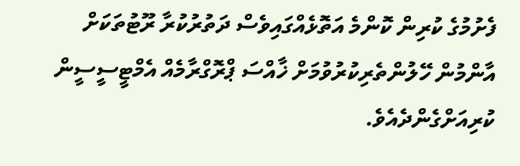ފެށުމުގެ ކުރިން ކޮންމެ އަތޮޅެއްގައިވެސް ދަތުރުކުރާ ރޫޓުތަކަށް އާންމުން ހޭލުންތެރިކުރުވުމަށް ޚާއްސަ ޕްރޮގްރާމެއް އެމްޓީސީސީން ކުރިއަށްގެންދެއެވެ.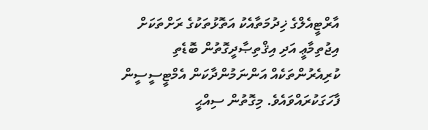އާރްޓީއެލްގެ ޚިދުމަތާއެކު އަތޮޅުތަކުގެ ރަށްތަކަށް އިޖުތިމާޢީ އަދި އިޤްތިޞާދީގޮތުން ބޮޑެތި ކުރިއެރުންތަކެއް އަންނަމުންދާކަން އެމްޓީސީސީން ފާހަގަކުރައްވައެވެ. މިގޮތުން ސިއްޙީ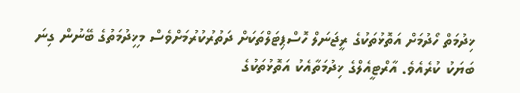ޚިދުމަތް ހޯދުމަށް އަތޮޅުތަކުގެ ރީޖަނަލް ހޮސްޕިޓަލްތަކަށް ދަތުރުކުރުމަށްވެސް މިޚިދުމަތުގެ ބޭނުން ގިނަ ބަޔަކު ކުރެއެވެ. އާރްޓީއެލްގެ ޚިދުމަތާއެކު އަތޮޅުތަކުގެ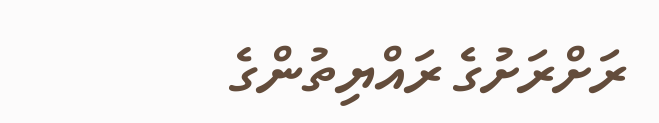ރަށްރަށުގެ ރައްޔިތުންގެ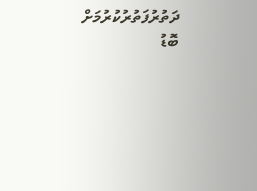ދަތުރުފަތުރުކުރުމަށް ބޮޑު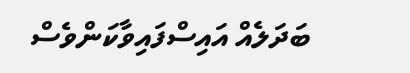ބަދަލެއް އައިސްފައިވާކަންވެސް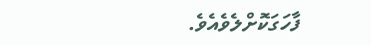ފާހަގަކޮށްލެވެއެވެ.